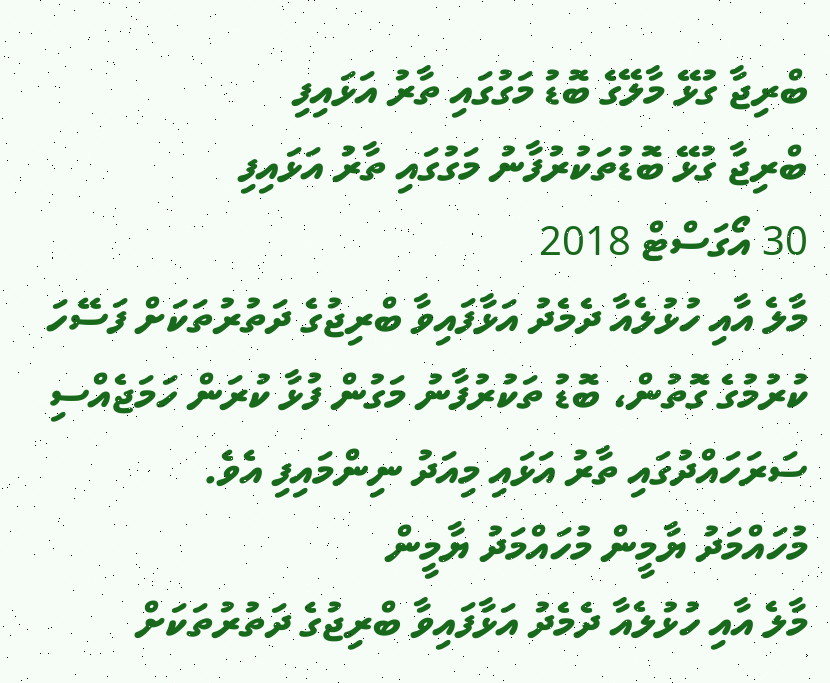ބްރިޖާ ގުޅޭ މާލޭގެ ބޮޑު މަގުގައި ތާރު އަޅައިފި
ބްރިޖާ ގުޅޭ ބޮޑުތަކުރުފާނު މަގުގައި ތާރު އަޅައިފި
30 އޯގަސްޓް 2018
މާލެ އާއި ހުޅުލެއާ ދެމެދު އަޅާފައިވާ ބްރިޖުގެ ދަތުރުތަކަށް ފަސޭހަ ކުރުމުގެ ގޮތުން، ބޮޑު ތަކުރުފާނު މަގުން ފުޅާ ކުރަން ހަމަޖެއްސި ސަރަހައްދުގައި ތާރު އަޅައި މިއަދު ނިންމައިފި އެވެ.
މުހައްމަދު ޔާމީން މުހައްމަދު ޔާމީން
މާލެ އާއި ހުޅުލެއާ ދެމެދު އަޅާފައިވާ ބްރިޖުގެ ދަތުރުތަކަށް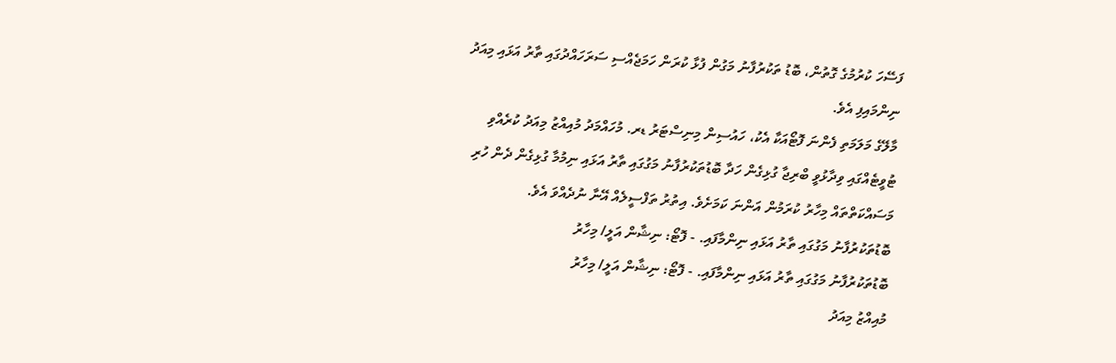ފަސޭހަ ކުރުމުގެ ގޮތުން، ބޮޑު ތަކުރުފާނު މަގުން ފުޅާ ކުރަން ހަމަޖެއްސި ސަރަހައްދުގައި ތާރު އަޅައި މިއަދު ނިންމައިފި އެވެ.
މާލޭގެ މަލަމަތި ފެންނަ ފޮޓޯއަކާ އެކު، ހައުސިން މިނިސްޓަރު ޑރ. މުހައްމަދު މުއިއްޒު މިއަދު ކުރެއްވި ޓުވީޓެއްގައި ވިދާޅުވީ ބްރިޖާ ގުޅިގެން ހަދާ ބޮޑުތަކުރުފާނު މަގުގައި ތާރު އަޅައި ނިމުމާ ގުޅިގެން ދެން ހުރި މަސައްކަތްތައް މިހާރު ކުރަމުން އަންނަ ކަމަށެވެ. އިތުރު ތަފްސީލެއް އޭނާ ނުދެއްވަ އެވެ.
ބޮޑުތަކުރުފާނު މަގުގައި ތާރު އަޅައި ނިންމާފައި. - ފޮޓޯ: ނިޝާން އަލީ/ މިހާރު
ބޮޑުތަކުރުފާނު މަގުގައި ތާރު އަޅައި ނިންމާފައި. - ފޮޓޯ: ނިޝާން އަލީ/ މިހާރު
މުއިއްޒު މިއަދު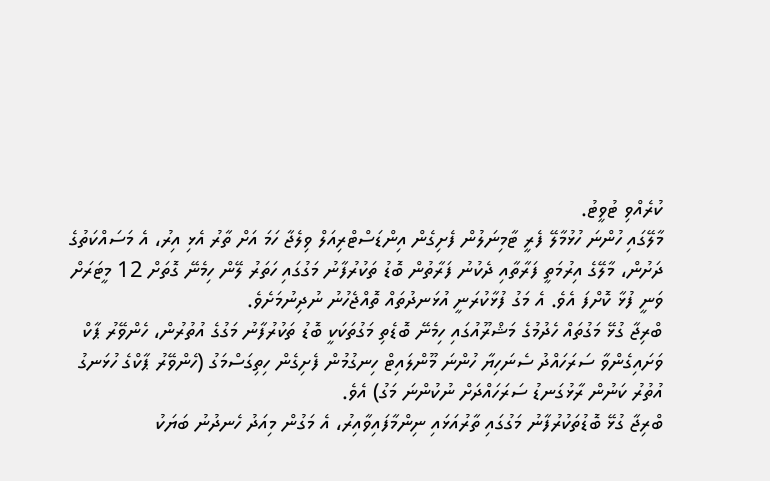ކުރެއްވި ޓުވީޓު.
މާލޭގައި ހުންނަ ހުޅުމާލޭ ފެރީ ޓާމިނަލުން ފެށިގެން އިންޑަސްޓްރިއަލް ވިލެޖާ ހަމަ އަށް ތާރު އެޅި އިރު، އެ މަސައްކަތުގެ ދަށުން، މާލޭގެ އިރުމަތީ ފަރާތާއި ދެކުނު ފަރާތުން ބޮޑު ތަކުރުފާނު މަގުގައި ހަތަރު ލޭން ހިމެނޭ ގޮތަށް 12 މީޓަރަށް ވަނީ ފުޅާ ކޮށްފަ އެވެ. އެ މަގު ފުޅާކުރަނީ އުޅަނދުތައް ތޮއްޖެހުނު ނުދިނުމަށެވެ.
ބްރިޖާ ގުޅޭ މަގުތައް ހެދުމުގެ މަޝްރޫއުގައި ހިމެނޭ ބޮޑެތި މަގުތަކަކީ ބޮޑު ތަކުރުފާނު މަގުގެ އުތުރުން، ހެންވޭރު ޕާކް ވަށައިގެންވާ ސަރަހައްދު ސެނަހިޔާ ހުންނަ މޫންލައިޓް ހިނގުމުން ފެށިގެން ހިތިގަސްމަގު (ހެންވޭރު ޕާކްގެ ހުޅަނގު އުތުރު ކަނުން ރާޅުގަނޑު ސަރަހައްދަށް ނުކުންނަ މަގު) އެވެ.
ބްރިޖާ ގުޅޭ ބޮޑުތަކުރުފާނު މަގުގައި ތާރުއަޅައި ނިންމާފައިވާއިރު، އެ މަގުން މިއަދު ހެނދުނު ބަޔަކު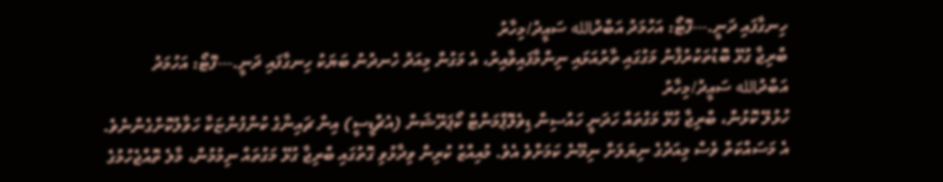ހިނގާފައި ދަނީ.---ފޮޓޯ: އަހުމަދު އަބްދުالله ސައީދު/މިހާރު
ބްރިޖާ ގުޅޭ ބޮޑުތަކުރުފާނު މަގުގައި ތާރުއަޅައި ނިންމާފައިވާއިރު، އެ މަގުން މިއަދު ހެނދުނު ބަޔަކު ހިނގާފައި ދަނީ.---ފޮޓޯ: އަހުމަދު އަބްދުالله ސައީދު/މިހާރު
ހުޅުލޭ ކޮޅުން، ބްރިޖާ ގުޅޭ މަގުތައް ހަދަނީ ހައުސިން ޑިވެލޮޕްމަންޓް ކޯޕަރޭޝަން (އެޗްޑީސީ) އިން ޗައިނާގެ ކުންފުންޏަކާ ހަވާލުކޮށްގެންނެވެ. އެ މަސައްކަތް ވެސް މިއަދުގެ ނިޔަލަށް ނިމޭނެ ކަމަށްވެ އެވެ. މުއިއްޒު ކުރިން ވިދާޅުވި ގޮތުގައި ބްރިޖާ ގުޅޭ މަގުތައް ނިމުމުން، މާލެ ތޮއްޖެހުމުގެ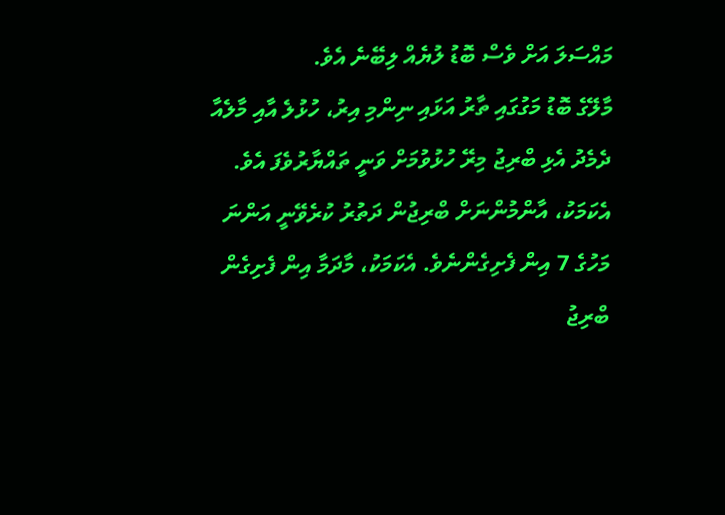މައްސަލަ އަށް ވެސް ބޮޑު ލުޔެއް ލިބޭނެ އެވެ.
މާލޭގެ ބޮޑު މަގުގައި ތާރު އަޅައި ނިންމި އިރު، ހުޅުލެ އާއި މާލެއާ ދެމެދު އެޅި ބްރިޖު މިރޭ ހުޅުވުމަށް ވަނީ ތައްޔާރުވެފަ އެވެ. އެކަމަކު، އާންމުންނަށް ބްރިޖުން ދަތުރު ކުރެވޭނީ އަންނަ މަހުގެ 7 އިން ފެށިގެންނެވެ. އެކަމަކު، މާދަމާ އިން ފެށިގެން ބްރިޖު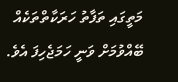މަތީގައި ތަފާތު ހަރަކާތްތަކެއް ބޭއްވުމަށް ވަނީ ހަމަޖެހިފަ އެވެ.